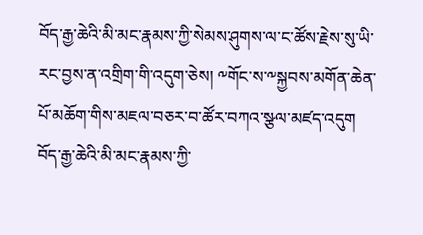བོད་རྒྱ་ཆེའི་མི་མང་རྣམས་ཀྱི་སེམས་ཤུགས་ལ་ང་ཚོས་རྗེས་སུ་ཡི་རང་བྱས་ན་འགྲིག་གི་འདུག་ཅེས། ༸གོང་ས་༸སྐྱབས་མགོན་ཆེན་པོ་མཆོག་གིས་མཇལ་བཅར་བ་ཚོར་བཀའ་སྩལ་མཛད་འདུག
བོད་རྒྱ་ཆེའི་མི་མང་རྣམས་ཀྱི་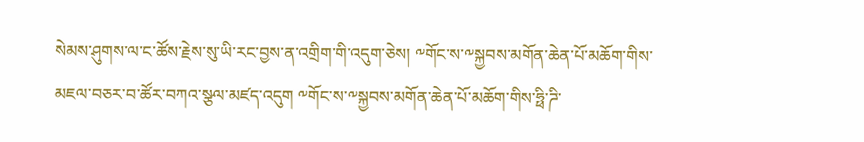སེམས་ཤུགས་ལ་ང་ཚོས་རྗེས་སུ་ཡི་རང་བྱས་ན་འགྲིག་གི་འདུག་ཅེས། ༸གོང་ས་༸སྐྱབས་མགོན་ཆེན་པོ་མཆོག་གིས་མཇལ་བཅར་བ་ཚོར་བཀའ་སྩལ་མཛད་འདུག ༸གོང་ས་༸སྐྱབས་མགོན་ཆེན་པོ་མཆོག་གིས་ཧྥི་ཌི་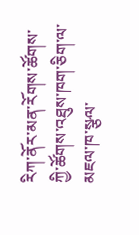རིཀ་ནོར་མན་རོགས་ཚོགས་ཀྱི་ཚོགས་འཐུས་ཁག་ཅིག་ལ་མཇལ་ཁ་སྩལ་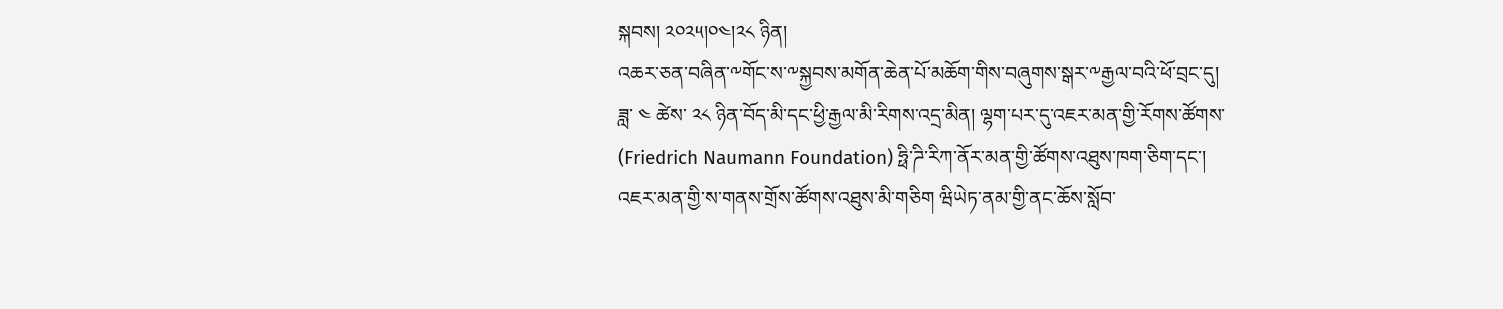སྐབས། ༢༠༢༥།༠༤།༢༨ ཉིན།
འཆར་ཅན་བཞིན་༸གོང་ས་༸སྐྱབས་མགོན་ཆེན་པོ་མཆོག་གིས་བཞུགས་སྒར་༸རྒྱལ་བའི་ཕོ་བྲང་དུ། ཟླ་ ༤ ཚེས་ ༢༨ ཉིན་བོད་མི་དང་ཕྱི་རྒྱལ་མི་རིགས་འདྲ་མིན། ལྷག་པར་དུ་འཇར་མན་གྱི་རོགས་ཚོགས་ (Friedrich Naumann Foundation) ཧྥི་ཌི་རིཀ་ནོར་མན་གྱི་ཚོགས་འཐུས་ཁག་ཅིག་དང་། འཇར་མན་གྱི་ས་གནས་གྲོས་ཚོགས་འཐུས་མི་གཅིག ཝིཡེཏ་ནམ་གྱི་ནང་ཆོས་སློབ་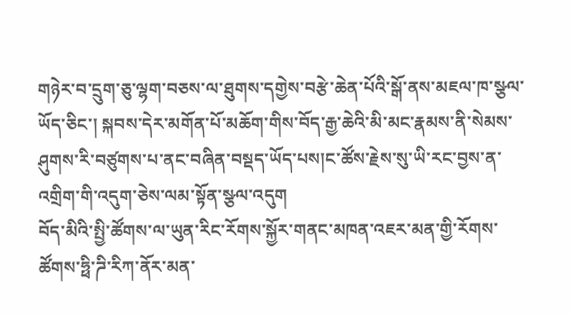གཉེར་བ་དྲུག་ཅུ་ལྷག་བཅས་ལ་ཐུགས་དགྱེས་བརྩེ་ཆེན་པོའི་སྒོ་ནས་མཇལ་ཁ་སྩལ་ཡོད་ཅིང་། སྐབས་དེར་མགོན་པོ་མཆོག་གིས་བོད་རྒྱ་ཆེའི་མི་མང་རྣམས་ནི་སེམས་ཤུགས་རི་བཙུགས་པ་ནང་བཞིན་བསྡད་ཡོད་པས།ང་ཚོས་རྗེས་སུ་ཡི་རང་བྱས་ན་འགྲིག་གི་འདུག་ཅེས་ལམ་སྟོན་སྩལ་འདུག
བོད་མིའི་སྤྱི་ཚོགས་ལ་ཡུན་རིང་རོགས་སྐྱོར་གནང་མཁན་འཇར་མན་གྱི་རོགས་ཚོགས་ཧྥི་ཌི་རིཀ་ནོར་མན་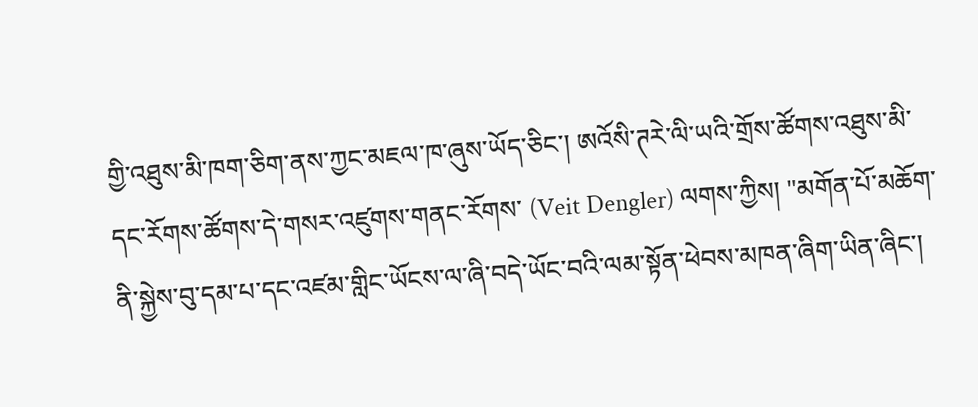གྱི་འཐུས་མི་ཁག་ཅིག་ནས་ཀྱང་མཇལ་ཁ་ཞུས་ཡོད་ཅིང་། ཨའོསི་ཊརེ་ལི་ཡའི་གྲོས་ཚོགས་འཐུས་མི་དང་རོགས་ཚོགས་དེ་གསར་འཛུགས་གནང་རོགས་ (Veit Dengler) ལགས་ཀྱིས། "མགོན་པོ་མཆོག་ནི་སྐྱེས་བུ་དམ་པ་དང་འཛམ་གླིང་ཡོངས་ལ་ཞི་བདེ་ཡོང་བའི་ལམ་སྟོན་ཕེབས་མཁན་ཞིག་ཡིན་ཞིང་།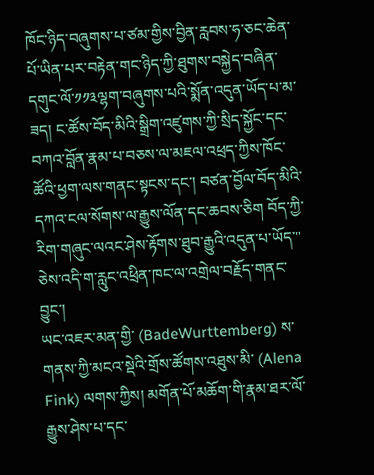ཁོང་ཉིད་བཞུགས་པ་ཙམ་གྱིས་བྱིན་རླབས་ཧ་ཅང་ཆེན་པོ་ཡིན་པར་བརྟེན་གང་ཉིད་ཀྱི་ཐུགས་བསྐྱེད་བཞིན་དགུང་ལོ་༡༡༣ལྷག་བཞུགས་པའི་སྨོན་འདུན་ཡོད་པ་མ་ཟད། ང་ཚོས་བོད་མིའི་སྒྲིག་འཛུགས་ཀྱི་སྲིད་སྐྱོང་དང་བཀའ་བློན་རྣམ་པ་བཅས་ལ་མཇལ་འཕྲད་ཀྱིས་ཁོང་ཚོའི་ཕྱག་ལས་གནང་སྟངས་དང་། བཙན་བྱོལ་བོད་མིའི་དཀའ་ངལ་སོགས་ལ་རྒྱུས་ལོན་དང་ཆབས་ཅིག བོད་ཀྱི་རིག་གཞུང་ལའང་ཤེས་རྟོགས་ཐུབ་རྒྱུའི་འདུན་པ་ཡོད་" ཅེས་འདི་ག་རླུང་འཕྲིན་ཁང་ལ་འགྲེལ་བརྗོད་གནང་བྱུང་།
ཡང་འཇར་མན་གྱི་ (BadeWurttemberg) ས་གནས་ཀྱི་མངའ་སྡེའི་གྲོས་ཚོགས་འཐུས་མི་ (Alena Fink) ལགས་ཀྱིས། མགོན་པོ་མཆོག་གི་རྣམ་ཐར་ལོ་རྒྱུས་ཤེས་པ་དང་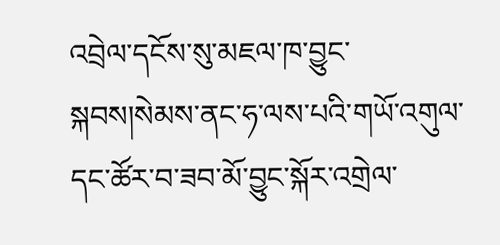འབྲེལ་དངོས་སུ་མཇལ་ཁ་བྱུང་སྐབས།སེམས་ནང་ཧ་ལས་པའི་གཡོ་འགུལ་དང་ཚོར་བ་ཟབ་མོ་བྱུང་སྐོར་འགྲེལ་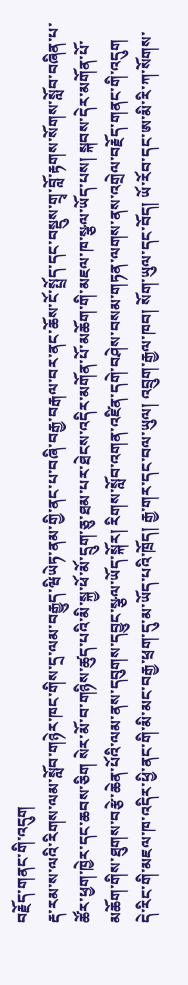བརྗོད་གནང་གི་འདུག
རྡ་རམ་ས་ལའི་རིགས་ལམ་སློབ་གཉེར་ཁང་གིས་དྲ་ལམ་བརྒྱུད་ཝིཡེཏ་ནམ་གྱི་ནང་པ་བཞི་བརྒྱ་བརྒལ་བར་ནང་ཆོས་ངོ་སྤྲོད་དང་བསྡུས་གྲྭ་བློ་རྟགས་སོགས་སློབ་བཞིན་པ་ཚོར་ཕྱག་ཁྱེར་དང་ཆབས་ཅིག སེར་མོ་བ་གཉིས་ཚུད་པའི་མི་སྐྱ་ཕོ་མོ་དྲུག་ཅུ་ཐམ་པར་ཐེངས་འདིར་མགོན་པོ་མཆོག་གི་མཇལ་ཁ་སྩལ་ཡོད་པས། སྐབས་དེར་མགོན་པོ་མཆོག་གིས་ཐུགས་བརྩེ་ཆེན་པོའི་ལམ་ནས་དབུགས་དབྱུང་སྩལ་ཡོད་སྐོར། རིགས་སློབ་འགན་འཛིན་དགེ་བཤེས་བསམ་གཏན་ལགས་ནས་འགྲེལ་བརྗོད་གནང་གི་འདུག
དེ་རིང་གི་མཇལ་ཁ་འདིར་ཕྱི་ནང་གི་མི་མང་བརྒྱ་ཕྲག་དུ་མ་ཡོད་པའི་ཁྲོད། རྒྱ་གར་དང་བལ་ཡུལ། འབྲུག་རྒྱལ་ཁབ། སོག་ཡུལ་དང་བོད། ཡོ་རོབ་དང་ཨ་མི་རི་ཀ་སོགས་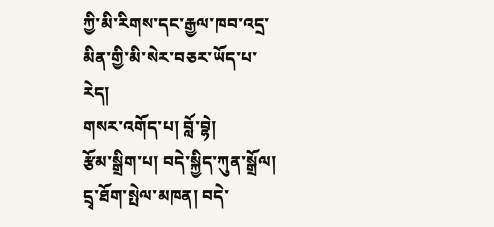ཀྱི་མི་རིགས་དང་རྒྱལ་ཁབ་འདྲ་མིན་གྱི་མི་སེར་བཅར་ཡོད་པ་རེད།
གསར་འགོད་པ། བློ་བྷེ།
རྩོམ་སྒྲིག་པ། བདེ་སྐྱིད་ཀུན་སྒྲོལ།
དྲྭ་ཐོག་སྤེལ་མཁན། བདེ་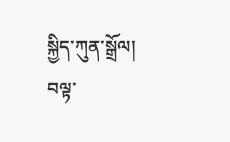སྐྱིད་ཀུན་སྒྲོལ།
བལྟ་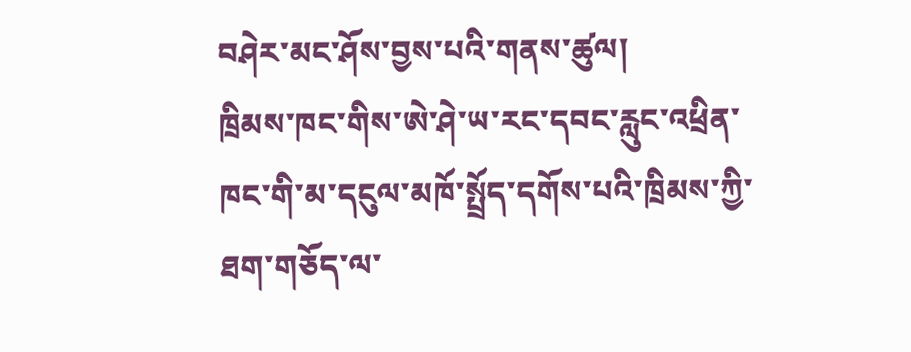བཤེར་མང་ཤོས་བྱས་པའི་གནས་ཚུལ།
ཁྲིམས་ཁང་གིས་ཨེ་ཤེ་ཡ་རང་དབང་རླུང་འཕྲིན་ཁང་གི་མ་དངུལ་མཁོ་སྤྲོད་དགོས་པའི་ཁྲིམས་ཀྱི་ཐག་གཅོད་ལ་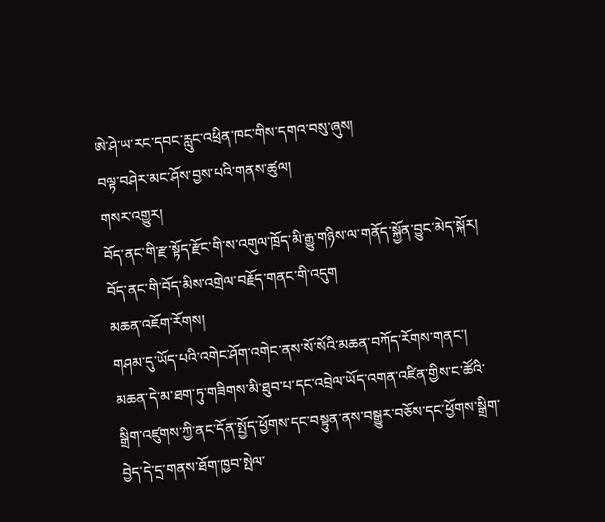ཨེ་ཤེ་ཡ་རང་དབང་རླུང་འཕྲིན་ཁང་གིས་དགའ་བསུ་ཞུས།
བལྟ་བཤེར་མང་ཤོས་བྱས་པའི་གནས་ཚུལ།
གསར་འགྱུར།
བོད་ནང་གི་རྫ་སྟོད་རྫོང་གི་ས་འགུལ་ཁྲོད་མི་རྒྱུ་གཉིས་ལ་གནོད་སྐྱོན་བྱུང་མེད་སྐོར། བོད་ནང་གི་བོད་མིས་འགྲེལ་བརྗོད་གནང་གི་འདུག
མཆན་འཇོག་རོགས།
གཤམ་དུ་ཡོད་པའི་འགེང་ཤོག་འགེང་ནས་སོ་སོའི་མཆན་བཀོད་རོགས་གནང་། མཆན་དེ་མ་ཐག་ཏུ་གཟིགས་མི་ཐུབ་པ་དང་འབྲེལ་ཡོད་འགན་འཛིན་གྱིས་ང་ཚོའི་སྒྲིག་འཛུགས་ཀྱི་ནང་དོན་སྤྱོད་ཕྱོགས་དང་བསྟུན་ནས་བསྒྱུར་བཅོས་དང་ཕྱོགས་སྒྲིག་བྱེད་དེ་དྲ་གནས་ཐོག་ཁྱབ་སྤེལ་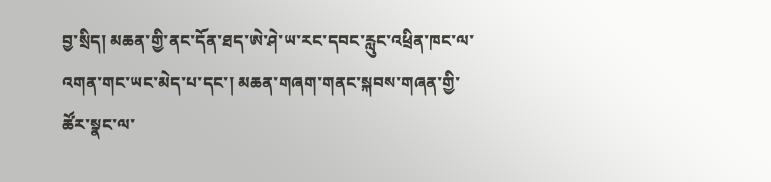བྱ་སྲིད། མཆན་གྱི་ནང་དོན་ཐད་ཨེ་ཤེ་ཡ་རང་དབང་རླུང་འཕྲིན་ཁང་ལ་འགན་གང་ཡང་མེད་པ་དང་། མཆན་གཞག་གནང་སྐབས་གཞན་གྱི་ཚོར་སྣང་ལ་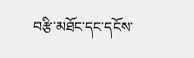བརྩི་མཐོང་དང་དངོས་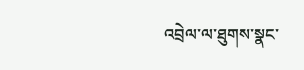འབྲེལ་ལ་ཐུགས་སྣང་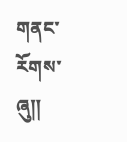གནང་རོགས་ཞུ༎